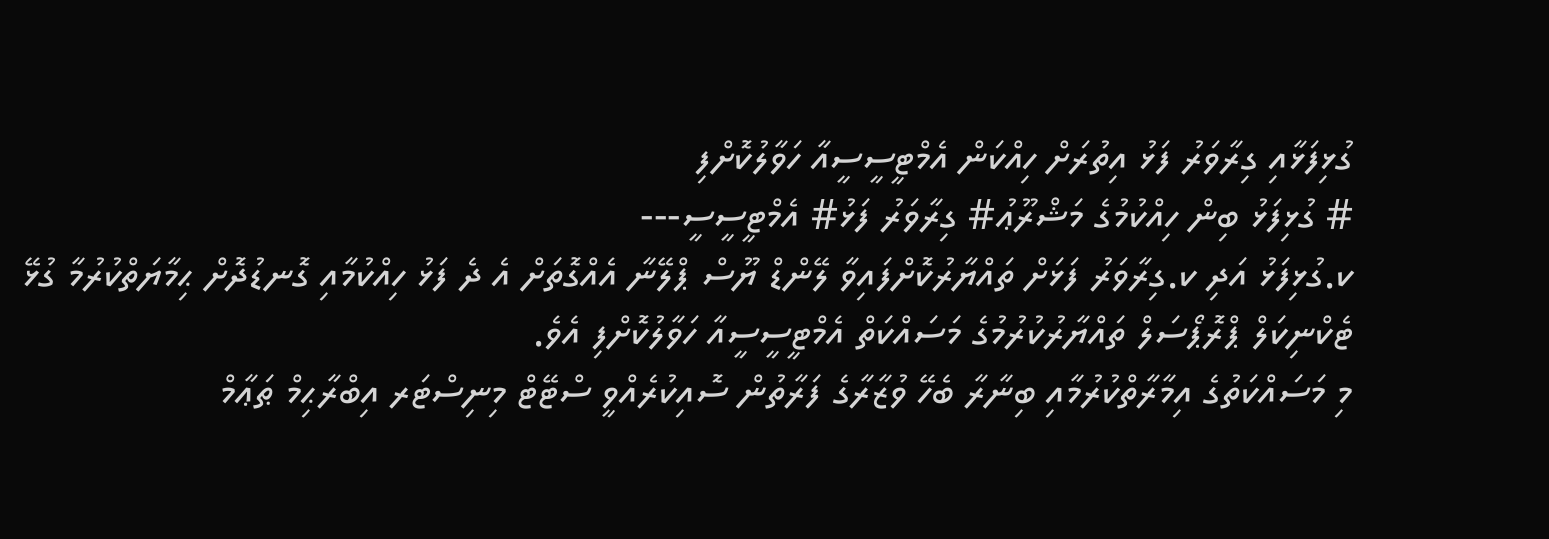ގުޅިފަޅާއި ގިރާވަރު ފަޅު އިތުރަށް ހިއްކަން އެމްޓީސީސީއާ ހަވާލުކޮށްފި
# ގުޅިފަޅު ބިން ހިއްކުމުގެ މަޝްރޫޢު# ގިރާވަރު ފަޅު# އެމްޓީސީސީ---
ކ.ގުޅިފަޅު އަދި ކ.ގިރާވަރު ފަޅަށް ތައްޔާރުކޮށްފައިވާ ލޭންޑް ޔޫސް ޕްލޭނާ އެއްގޮތަށް އެ ދެ ފަޅު ހިއްކުމާއި ގޮނޑުދޮށް ޙިމާޔަތްކުރުމާ ގުޅޭ ޓެކްނިކަލް ޕްރޮޕޯސަލް ތައްޔާރުކުރުމުގެ މަސައްކަތް އެމްޓީސީސީއާ ހަވާލުކޮށްފި އެވެ.
މި މަސައްކަތުގެ އިމާރާތްކުރުމާއި ބިނާރާ ބެހޭ ވުޒާރާގެ ފަރާތުން ސޮއިކުރެއްވީ ސްޓޭޓް މިނިސްޓަރ އިބްރާޙިމް ޠަޢާމް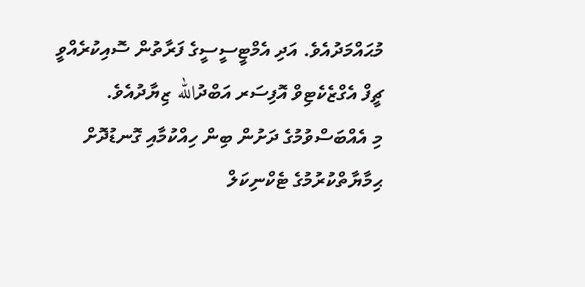މުޙައްމަދުއެވެ. އަދި އެމްޓީސީސީގެ ފަރާތުން ސޮއިކުރެއްވީ ޗީފް އެގްޒެކެޓިވް އޮފިސަރ އަބްދުالله ޒިޔާދުއެވެ.
މި އެއްބަސްވުމުގެ ދަށުން ބިން ހިއްކުމާއި ގޮނޑުދޮށް ޙިމާޔާތްކުރުމުގެ ޓެކްނިކަލް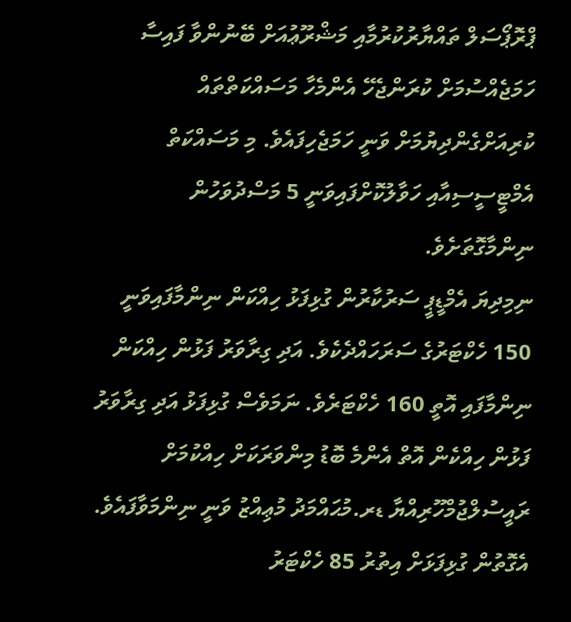ޕްރޮޕޯސަލް ތައްޔާރުކުރުމާއި މަޝްރޫޢުއަށް ބޭނުންވާ ފައިސާ ހަމަޖެއްސުމަށް ކުރަންޖެހޭ އެންމެހާ މަސައްކަތްތައް ކުރިއަށްގެންދިޔުމަށް ވަނީ ހަމަޖެހިފައެވެ. މި މަސައްކަތް އެމްޓީސީސިއާއި ހަވާލުކޮށްފައިވަނީ 5 މަސްދުވަހުން ނިންމާގޮތަށެވެ.
ނިމިދިޔަ އެމްޑީޕީ ސަރުކާރުން ގުޅިފަޅު ހިއްކަން ނިންމާފައިވަނީ 150 ހެކްޓަރުގެ ސަރަހައްދެކެވެ. އަދި ގިރާވަރު ފަޅުން ހިއްކަން ނިންމާފައި އޮތީ 160 ހެކްޓަރެވެ. ނަމަވެސް ގުޅިފަޅު އަދި ގިރާވަރު ފަޅުން ހިއްކެން އޮތް އެންމެ ބޮޑު މިންވަރަކަށް ހިއްކުމަށް ރައީސުލްޖުމްހޫރިއްޔާ ޑރ.މުޙައްމަދު މުޢިއްޒު ވަނީ ނިންމަވާފައެވެ.
އެގޮތުން ގުޅިފަޅަށް އިތުރު 85 ހެކްޓަރު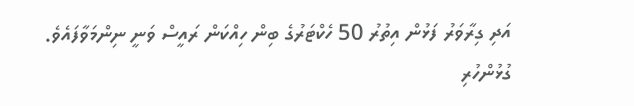އަދި ގިރާވަރު ފަޅުން އިތުރު 50 ހެކްޓަރުގެ ބިން ހިއްކަން ރައީސް ވަނީ ނިންމަވާފައެވެ.
ގުޅުންހުރި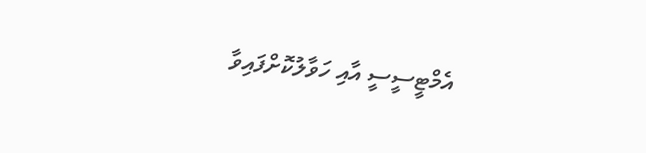އެމްޓީސީސީ އާއި ހަވާލުކޮށްފައިވާ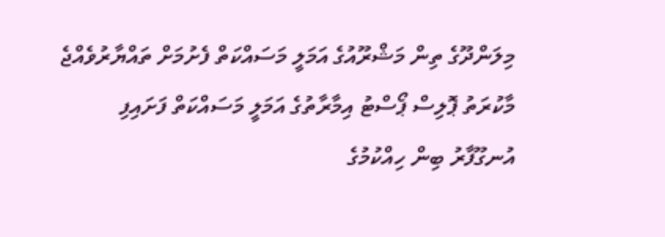މިލަންދޫގެ ތިން މަޝްރޫއުގެ އަމަލީ މަސައްކަތް ފެށުމަށް ތައްޔާރުވެއްޖެ
މާކުރަތު ޕޮލިސް ޕޯސްޓު އިމާރާތުގެ އަމަލީ މަސައްކަތް ފަށައިފި
އުނގޫފާރު ބިން ހިއްކުމުގެ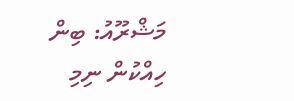މަޝްރޫއު: ބިން ހިއްކުން ނިމި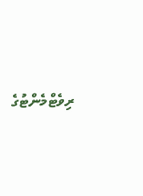ރިވެޓްމެންޓުގެ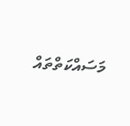މަސައްކަތްތައް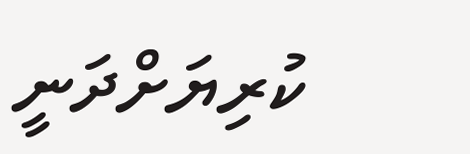ކުރިޔަށްދަނީ